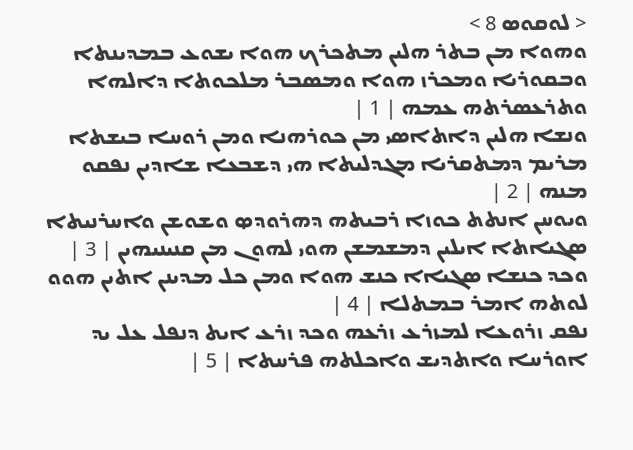< ܠܘܩܘܣ 8 >
ܘܗܘܐ ܡܢ ܒܬܪ ܗܠܝܢ ܡܬܟܪܟ ܗܘܐ ܝܫܘܥ ܒܡܕܝܢܬܐ ܘܒܩܘܪܝܐ ܘܡܟܪܙ ܗܘܐ ܘܡܤܒܪ ܡܠܟܘܬܐ ܕܐܠܗܐ ܘܬܪܥܤܪܬܗ ܥܡܗ | 1 |
ܘܢܫܐ ܗܠܝܢ ܕܐܬܐܤܝ ܡܢ ܟܘܪܗܢܐ ܘܡܢ ܪܘܚܐ ܒܝܫܬܐ ܡܪܝܡ ܕܡܬܩܪܝܐ ܡܓܕܠܝܬܐ ܗܝ ܕܫܒܥܐ ܫܐܕܝܢ ܢܦܩܘ ܡܢܗ | 2 |
ܘܝܘܚܢ ܐܢܬܬ ܟܘܙܐ ܪܒܝܬܗ ܕܗܪܘܕܤ ܘܫܘܫܢ ܘܐܚܪܢܝܬܐ ܤܓܝܐܬܐ ܐܝܠܝܢ ܕܡܫܡܫܢ ܗܘܝ ܠܗܘܢ ܡܢ ܩܢܝܢܝܗܝܢ | 3 |
ܘܟܕ ܟܢܫܐ ܤܓܝܐܐ ܟܢܫ ܗܘܐ ܘܡܢ ܟܠ ܡܕܝܢܢ ܐܬܝܢ ܗܘܘ ܠܘܬܗ ܐܡܪ ܒܡܬܠܐ | 4 |
ܢܦܩ ܙܪܘܥܐ ܠܡܙܪܥ ܙܪܥܗ ܘܟܕ ܙܪܥ ܐܝܬ ܕܢܦܠ ܥܠ ܝܕ ܐܘܪܚܐ ܘܐܬܕܝܫ ܘܐܟܠܬܗ ܦܪܚܬܐ | 5 |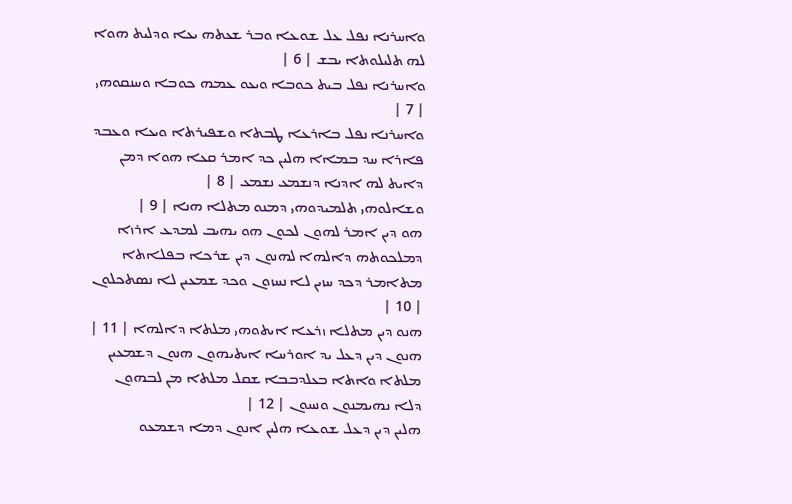ܘܐܚܪܢܐ ܢܦܠ ܥܠ ܫܘܥܐ ܘܒܪ ܫܥܬܗ ܝܥܐ ܘܕܠܝܬ ܗܘܐ ܠܗ ܬܠܝܠܘܬܐ ܝܒܫ | 6 |
ܘܐܚܪܢܐ ܢܦܠ ܒܝܬ ܟܘܒܐ ܘܝܥܘ ܥܡܗ ܟܘܒܐ ܘܚܢܩܘܗܝ | 7 |
ܘܐܚܪܢܐ ܢܦܠ ܒܐܪܥܐ ܛܒܬܐ ܘܫܦܝܪܬܐ ܘܝܥܐ ܘܥܒܕ ܦܐܪܐ ܚܕ ܒܡܐܐ ܗܠܝܢ ܟܕ ܐܡܪ ܩܥܐ ܗܘܐ ܕܡܢ ܕܐܝܬ ܠܗ ܐܕܢܐ ܕܢܫܡܥ ܢܫܡܥ | 8 |
ܘܫܐܠܘܗܝ ܬܠܡܝܕܘܗܝ ܕܡܢܘ ܡܬܠܐ ܗܢܐ | 9 |
ܗܘ ܕܝܢ ܐܡܪ ܠܗܘܢ ܠܟܘܢ ܗܘ ܝܗܝܒ ܠܡܕܥ ܐܪܙܐ ܕܡܠܟܘܬܗ ܕܐܠܗܐ ܠܗܢܘܢ ܕܝܢ ܫܪܟܐ ܒܦܠܐܬܐ ܡܬܐܡܪ ܕܟܕ ܚܙܝܢ ܠܐ ܢܚܙܘܢ ܘܟܕ ܫܡܥܝܢ ܠܐ ܢܤܬܟܠܘܢ | 10 |
ܗܢܘ ܕܝܢ ܡܬܠܐ ܙܪܥܐ ܐܝܬܘܗܝ ܡܠܬܐ ܕܐܠܗܐ | 11 |
ܗܢܘܢ ܕܝܢ ܕܥܠ ܝܕ ܐܘܪܚܐ ܐܝܬܝܗܘܢ ܗܢܘܢ ܕܫܡܥܝܢ ܡܠܬܐ ܘܐܬܐ ܒܥܠܕܒܒܐ ܫܩܠ ܡܠܬܐ ܡܢ ܠܒܗܘܢ ܕܠܐ ܢܗܝܡܢܘܢ ܘܢܚܘܢ | 12 |
ܗܠܝܢ ܕܝܢ ܕܥܠ ܫܘܥܐ ܗܠܝܢ ܐܢܘܢ ܕܡܐ ܕܫܡܥܘ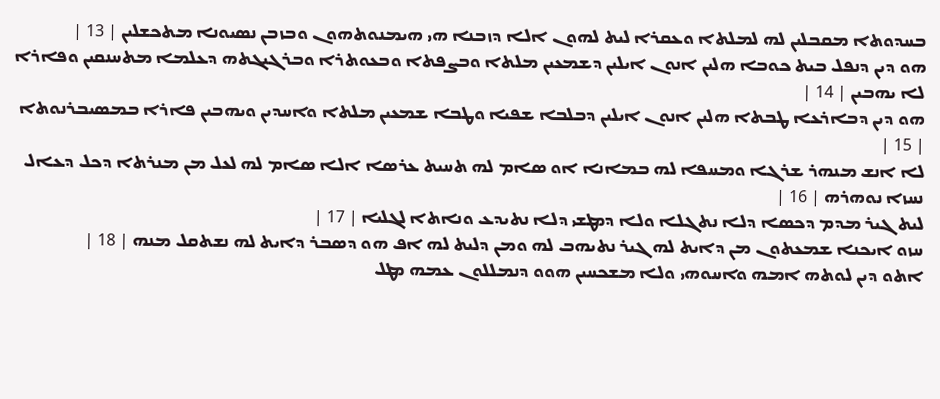ܒܚܕܘܬܐ ܡܩܒܠܝܢ ܠܗ ܠܡܠܬܐ ܘܥܩܪܐ ܠܝܬ ܠܗܘܢ ܐܠܐ ܕܙܒܢܐ ܗܝ ܗܝܡܢܘܬܗܘܢ ܘܒܙܒܢ ܢܤܝܘܢܐ ܡܬܟܫܠܝܢ | 13 |
ܗܘ ܕܝܢ ܕܢܦܠ ܒܝܬ ܟܘܒܐ ܗܠܝܢ ܐܢܘܢ ܐܝܠܝܢ ܕܫܡܥܝܢ ܡܠܬܐ ܘܒܨܦܬܐ ܘܒܥܘܬܪܐ ܘܒܪܓܝܓܬܗ ܕܥܠܡܐ ܡܬܚܢܩܝܢ ܘܦܐܪܐ ܠܐ ܝܗܒܝܢ | 14 |
ܗܘ ܕܝܢ ܕܒܐܪܥܐ ܛܒܬܐ ܗܠܝܢ ܐܢܘܢ ܐܝܠܝܢ ܕܒܠܒܐ ܫܦܝܐ ܘܛܒܐ ܫܡܥܝܢ ܡܠܬܐ ܘܐܚܕܝܢ ܘܝܗܒܝܢ ܦܐܪܐ ܒܡܤܝܒܪܢܘܬܐ | 15 |
ܠܐ ܐܢܫ ܡܢܗܪ ܫܪܓܐ ܘܡܚܦܐ ܠܗ ܒܡܐܢܐ ܐܘ ܤܐܡ ܠܗ ܬܚܝܬ ܥܪܤܐ ܐܠܐ ܤܐܡ ܠܗ ܠܥܠ ܡܢ ܡܢܪܬܐ ܕܟܠ ܕܥܐܠ ܢܚܙܐ ܢܘܗܪܗ | 16 |
ܠܝܬ ܓܝܪ ܡܕܡ ܕܟܤܐ ܕܠܐ ܢܬܓܠܐ ܘܠܐ ܕܡܛܫܝ ܕܠܐ ܢܬܝܕܥ ܘܢܐܬܐ ܠܓܠܝܐ | 17 |
ܚܙܘ ܐܝܟܢܐ ܫܡܥܬܘܢ ܡܢ ܕܐܝܬ ܠܗ ܓܝܪ ܢܬܝܗܒ ܠܗ ܘܡܢ ܕܠܝܬ ܠܗ ܐܦ ܗܘ ܕܤܒܪ ܕܐܝܬ ܠܗ ܢܫܬܩܠ ܡܢܗ | 18 |
ܐܬܘ ܕܝܢ ܠܘܬܗ ܐܡܗ ܘܐܚܘܗܝ ܘܠܐ ܡܫܟܚܝܢ ܗܘܘ ܕܢܡܠܠܘܢ ܥܡܗ ܡܛܠ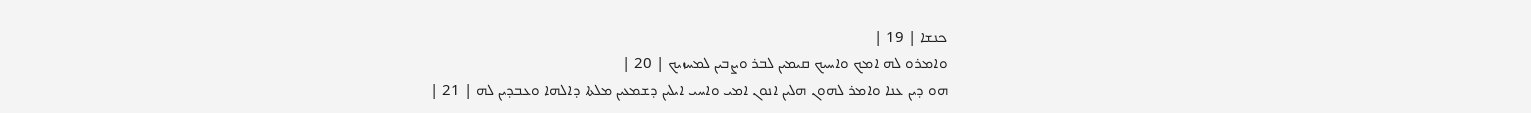ܟܢܫܐ | 19 |
ܘܐܡܪܘ ܠܗ ܐܡܟ ܘܐܚܝܟ ܩܝܡܝܢ ܠܒܪ ܘܨܒܝܢ ܠܡܚܙܝܟ | 20 |
ܗܘ ܕܝܢ ܥܢܐ ܘܐܡܪ ܠܗܘܢ ܗܠܝܢ ܐܢܘܢ ܐܡܝ ܘܐܚܝ ܐܝܠܝܢ ܕܫܡܥܝܢ ܡܠܬܐ ܕܐܠܗܐ ܘܥܒܕܝܢ ܠܗ | 21 |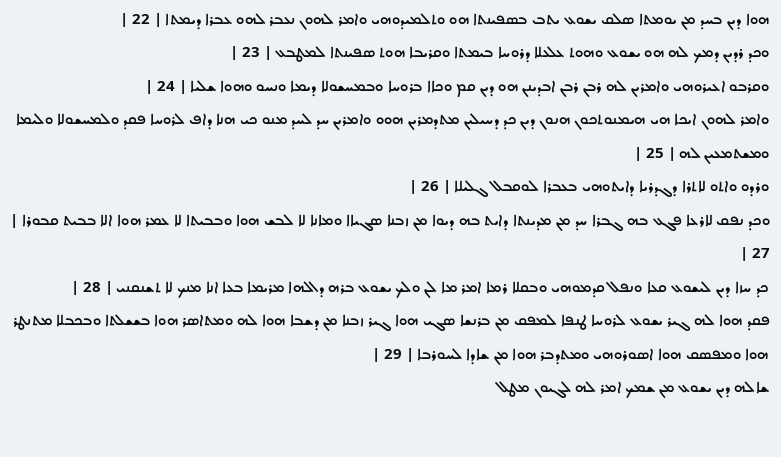ܗܘܐ ܕܝܢ ܒܚܕ ܡܢ ܝܘܡܬܐ ܤܠܩ ܝܫܘܥ ܝܬܒ ܒܤܦܝܢܬܐ ܗܘ ܘܬܠܡܝܕܘܗܝ ܘܐܡܪ ܠܗܘܢ ܢܥܒܪ ܠܗܘ ܥܒܪܐ ܕܝܡܬܐ | 22 |
ܘܟܕ ܪܕܝܢ ܕܡܟ ܠܗ ܗܘ ܝܫܘܥ ܘܗܘܬ ܥܠܥܠܐ ܕܪܘܚܐ ܒܝܡܬܐ ܘܩܪܝܒܐ ܗܘܬ ܤܦܝܢܬܐ ܠܡܛܒܥ | 23 |
ܘܩܪܒܘ ܐܥܝܪܘܗܝ ܘܐܡܪܝܢ ܠܗ ܪܒܢ ܪܒܢ ܐܒܕܝܢܢ ܗܘ ܕܝܢ ܩܡ ܘܟܐܐ ܒܪܘܚܐ ܘܒܡܚܫܘܠܐ ܕܝܡܐ ܘܢܚܘ ܘܗܘܐ ܫܠܝܐ | 24 |
ܘܐܡܪ ܠܗܘܢ ܐܝܟܐ ܗܝ ܗܝܡܢܘܬܟܘܢ ܗܢܘܢ ܕܝܢ ܟܕ ܕܚܝܠܝܢ ܡܬܕܡܪܝܢ ܗܘܘ ܘܐܡܪܝܢ ܚܕ ܠܚܕ ܡܢܘ ܟܝ ܗܢܐ ܕܐܦ ܠܪܘܚܐ ܦܩܕ ܘܠܡܚܫܘܠܐ ܘܠܝܡܐ ܘܡܫܬܡܥܝܢ ܠܗ | 25 |
ܘܪܕܘ ܘܐܬܘ ܠܐܬܪܐ ܕܓܕܪܝܐ ܕܐܝܬܘܗܝ ܒܥܒܪܐ ܠܘܩܒܠ ܓܠܝܠܐ | 26 |
ܘܟܕ ܢܦܩ ܠܐܪܥܐ ܦܓܥ ܒܗ ܓܒܪܐ ܚܕ ܡܢ ܡܕܝܢܬܐ ܕܐܝܬ ܒܗ ܕܝܘܐ ܡܢ ܙܒܢܐ ܤܓܝܐܐ ܘܡܐܢܐ ܠܐ ܠܒܫ ܗܘܐ ܘܒܒܝܬܐ ܠܐ ܥܡܪ ܗܘܐ ܐܠܐ ܒܒܝܬ ܩܒܘܪܐ | 27 |
ܟܕ ܚܙܐ ܕܝܢ ܠܝܫܘܥ ܩܥܐ ܘܢܦܠ ܩܕܡܘܗܝ ܘܒܩܠܐ ܪܡܐ ܐܡܪ ܡܐ ܠܢ ܘܠܟ ܝܫܘܥ ܒܪܗ ܕܐܠܗܐ ܡܪܝܡܐ ܒܥܐ ܐܢܐ ܡܢܟ ܠܐ ܬܫܢܩܢܝ | 28 |
ܦܩܕ ܗܘܐ ܠܗ ܓܝܪ ܝܫܘܥ ܠܪܘܚܐ ܛܢܦܐ ܠܡܦܩ ܡܢ ܒܪܢܫܐ ܤܓܝ ܗܘܐ ܓܝܪ ܙܒܢܐ ܡܢ ܕܫܒܐ ܗܘܐ ܠܗ ܘܡܬܐܤܪ ܗܘܐ ܒܫܫܠܬܐ ܘܒܟܒܠܐ ܡܬܢܛܪ ܗܘܐ ܘܡܦܤܩ ܗܘܐ ܐܤܘܪܘܗܝ ܘܡܬܕܒܪ ܗܘܐ ܡܢ ܫܐܕܐ ܠܚܘܪܒܐ | 29 |
ܫܐܠܗ ܕܝܢ ܝܫܘܥ ܡܢ ܫܡܟ ܐܡܪ ܠܗ ܠܓܝܘܢ ܡܛܠ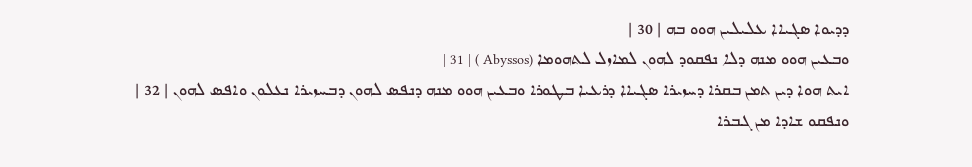ܕܕܝܘܐ ܤܓܝܐܐ ܥܠܝܠܝܢ ܗܘܘ ܒܗ | 30 |
ܘܒܥܝܢ ܗܘܘ ܡܢܗ ܕܠܐ ܢܦܩܘܕ ܠܗܘܢ ܠܡܐܙܠ ܠܬܗܘܡܐ (Abyssos ) | 31 |
ܐܝܬ ܗܘܐ ܕܝܢ ܬܡܢ ܒܩܪܐ ܕܚܙܝܪܐ ܤܓܝܐܐ ܕܪܥܝܐ ܒܛܘܪܐ ܘܒܥܝܢ ܗܘܘ ܡܢܗ ܕܢܦܤ ܠܗܘܢ ܕܒܚܙܝܪܐ ܢܥܠܘܢ ܘܐܦܤ ܠܗܘܢ | 32 |
ܘܢܦܩܘ ܫܐܕܐ ܡܢ ܓܒܪܐ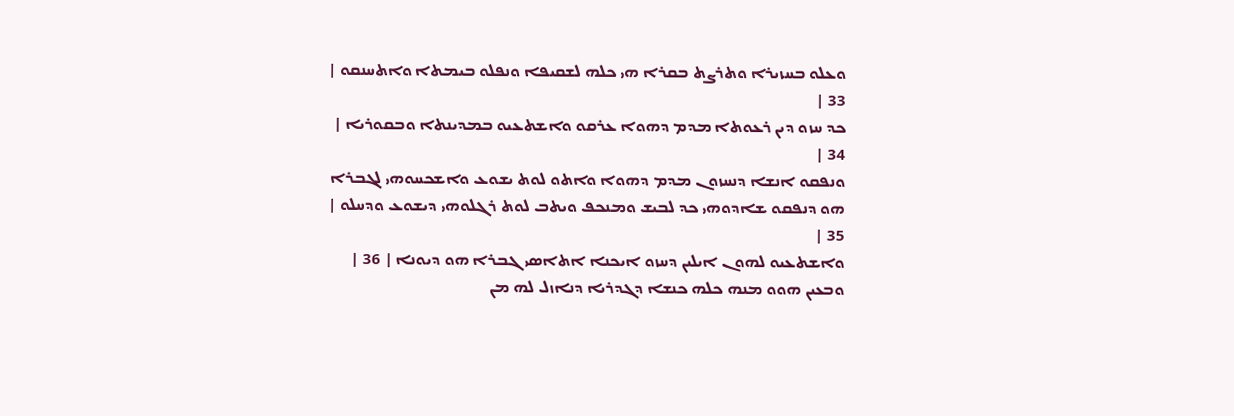ܘܥܠܘ ܒܚܙܝܪܐ ܘܬܪܨܬ ܒܩܪܐ ܗܝ ܟܠܗ ܠܫܩܝܦܐ ܘܢܦܠܘ ܒܝܡܬܐ ܘܐܬܚܢܩܘ | 33 |
ܟܕ ܚܙܘ ܕܝܢ ܪܥܘܬܐ ܡܕܡ ܕܗܘܐ ܥܪܩܘ ܘܐܫܬܥܝܘ ܒܡܕܝܢܬܐ ܘܒܩܘܪܝܐ | 34 |
ܘܢܦܩܘ ܐܢܫܐ ܕܢܚܙܘܢ ܡܕܡ ܕܗܘܐ ܘܐܬܘ ܠܘܬ ܝܫܘܥ ܘܐܫܟܚܘܗܝ ܠܓܒܪܐ ܗܘ ܕܢܦܩܘ ܫܐܕܘܗܝ ܟܕ ܠܒܝܫ ܘܡܢܟܦ ܘܝܬܒ ܠܘܬ ܪܓܠܘܗܝ ܕܝܫܘܥ ܘܕܚܠܘ | 35 |
ܘܐܫܬܥܝܘ ܠܗܘܢ ܐܝܠܝܢ ܕܚܙܘ ܐܝܟܢܐ ܐܬܐܤܝ ܓܒܪܐ ܗܘ ܕܝܘܢܐ | 36 |
ܘܒܥܝܢ ܗܘܘ ܡܢܗ ܟܠܗ ܟܢܫܐ ܕܓܕܪܝܐ ܕܢܐܙܠ ܠܗ ܡܢ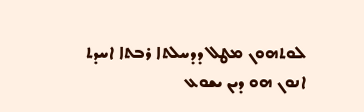ܠܘܬܗܘܢ ܡܛܠ ܕܕܚܠܬܐ ܪܒܬܐ ܐܚܕܬ ܐܢܘܢ ܗܘ ܕܝܢ ܝܫܘܥ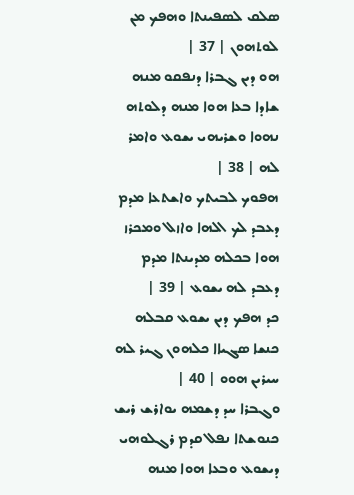ܤܠܩ ܠܤܦܝܢܬܐ ܘܗܦܟ ܡܢ ܠܘܬܗܘܢ | 37 |
ܗܘ ܕܝܢ ܓܒܪܐ ܕܢܦܩܘ ܡܢܗ ܫܐܕܐ ܒܥܐ ܗܘܐ ܡܢܗ ܕܠܘܬܗ ܢܗܘܐ ܘܫܪܝܗܝ ܝܫܘܥ ܘܐܡܪ ܠܗ | 38 |
ܗܦܘܟ ܠܒܝܬܟ ܘܐܫܬܥܐ ܡܕܡ ܕܥܒܕ ܠܟ ܐܠܗܐ ܘܐܙܠ ܘܡܟܪܙ ܗܘܐ ܒܟܠܗ ܡܕܝܢܬܐ ܡܕܡ ܕܥܒܕ ܠܗ ܝܫܘܥ | 39 |
ܟܕ ܗܦܟ ܕܝܢ ܝܫܘܥ ܩܒܠܗ ܟܢܫܐ ܤܓܝܐܐ ܟܠܗܘܢ ܓܝܪ ܠܗ ܚܝܪܝܢ ܗܘܘ | 40 |
ܘܓܒܪܐ ܚܕ ܕܫܡܗ ܝܘܐܪܫ ܪܝܫ ܟܢܘܫܬܐ ܢܦܠ ܩܕܡ ܪܓܠܘܗܝ ܕܝܫܘܥ ܘܒܥܐ ܗܘܐ ܡܢܗ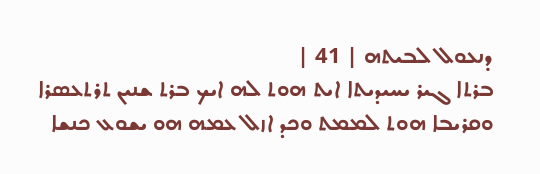ܕܢܥܘܠ ܠܒܝܬܗ | 41 |
ܒܪܬܐ ܓܝܪ ܝܚܝܕܝܬܐ ܐܝܬ ܗܘܬ ܠܗ ܐܝܟ ܒܪܬ ܫܢܝܢ ܬܪܬܥܤܪܐ ܘܩܪܝܒܐ ܗܘܬ ܠܡܡܬ ܘܟܕ ܐܙܠ ܥܡܗ ܗܘ ܝܫܘܥ ܟܢܫܐ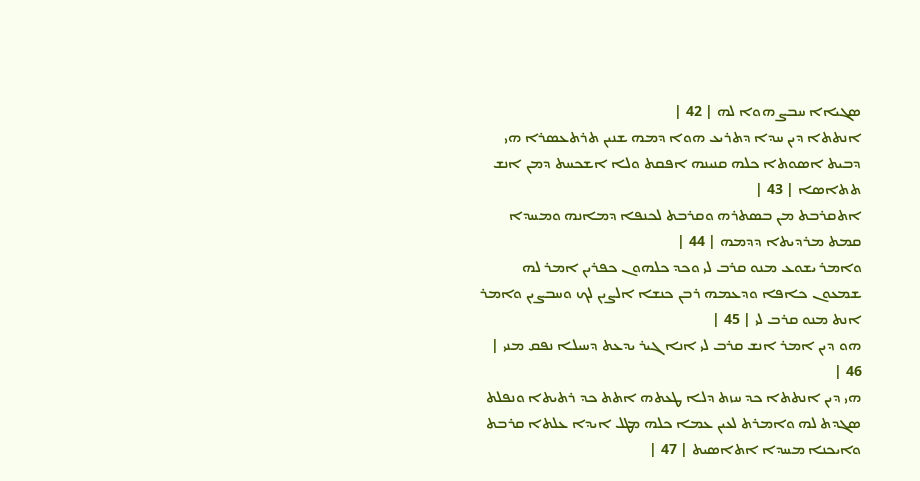ܤܓܝܐܐ ܚܒܨ ܗܘܐ ܠܗ | 42 |
ܐܢܬܬܐ ܕܝܢ ܚܕܐ ܕܬܪܝܥ ܗܘܐ ܕܡܗ ܫܢܝܢ ܬܪܬܥܤܪܐ ܗܝ ܕܒܝܬ ܐܤܘܬܐ ܟܠܗ ܩܢܝܢܗ ܐܦܩܬ ܘܠܐ ܐܫܟܚܬ ܕܡܢ ܐܢܫ ܬܬܐܤܐ | 43 |
ܐܬܩܪܒܬ ܡܢ ܒܤܬܪܗ ܘܩܪܒܬ ܠܟܢܦܐ ܕܡܐܢܗ ܘܡܚܕܐ ܩܡܬ ܡܪܕܝܬܐ ܕܕܡܗ | 44 |
ܘܐܡܪ ܝܫܘܥ ܡܢܘ ܩܪܒ ܠܝ ܘܟܕ ܟܠܗܘܢ ܟܦܪܝܢ ܐܡܪ ܠܗ ܫܡܥܘܢ ܟܐܦܐ ܘܕܥܡܗ ܪܒܢ ܟܢܫܐ ܐܠܨܝܢ ܠܟ ܘܚܒܨܝܢ ܘܐܡܪ ܐܢܬ ܡܢܘ ܩܪܒ ܠܝ | 45 |
ܗܘ ܕܝܢ ܐܡܪ ܐܢܫ ܩܪܒ ܠܝ ܐܢܐ ܓܝܪ ܝܕܥܬ ܕܚܝܠܐ ܢܦܩ ܡܢܝ | 46 |
ܗܝ ܕܝܢ ܐܢܬܬܐ ܟܕ ܚܙܬ ܕܠܐ ܛܥܬܗ ܐܬܬ ܟܕ ܪܬܝܬܐ ܘܢܦܠܬ ܤܓܕܬ ܠܗ ܘܐܡܪܬ ܠܥܝܢ ܥܡܐ ܟܠܗ ܡܛܠ ܐܝܕܐ ܥܠܬܐ ܩܪܒܬ ܘܐܝܟܢܐ ܡܚܕܐ ܐܬܐܤܝܬ | 47 |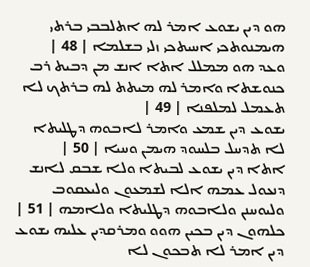ܗܘ ܕܝܢ ܝܫܘܥ ܐܡܪ ܠܗ ܐܬܠܒܒܝ ܒܪܬܝ ܗܝܡܢܘܬܟܝ ܐܚܝܬܟܝ ܙܠܝ ܒܫܠܡܐ | 48 |
ܘܥܕ ܗܘ ܡܡܠܠ ܐܬܐ ܐܢܫ ܡܢ ܕܒܝܬ ܪܒ ܟܢܘܫܬܐ ܘܐܡܪ ܠܗ ܡܝܬܬ ܠܗ ܒܪܬܟ ܠܐ ܬܥܡܠ ܠܡܠܦܢܐ | 49 |
ܝܫܘܥ ܕܝܢ ܫܡܥ ܘܐܡܪ ܠܐܒܘܗ ܕܛܠܝܬܐ ܠܐ ܬܕܚܠ ܒܠܚܘܕ ܗܝܡܢ ܘܚܝܐ | 50 |
ܐܬܐ ܕܝܢ ܝܫܘܥ ܠܒܝܬܐ ܘܠܐ ܫܒܩ ܠܐܢܫ ܕܢܥܘܠ ܥܡܗ ܐܠܐ ܠܫܡܥܘܢ ܘܠܝܥܩܘܒ ܘܠܝܘܚܢܢ ܘܠܐܒܘܗ ܕܛܠܝܬܐ ܘܠܐܡܗ | 51 |
ܟܠܗܘܢ ܕܝܢ ܒܟܝܢ ܗܘܘ ܘܡܪܩܕܝܢ ܥܠܝܗ ܝܫܘܥ ܕܝܢ ܐܡܪ ܠܐ ܬܒܟܘܢ ܠܐ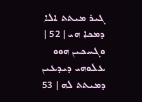ܓܝܪ ܡܝܬܬ ܐܠܐ ܕܡܟܐ ܗܝ | 52 |
ܘܓܚܟܝܢ ܗܘܘ ܥܠܘܗܝ ܕܝܕܥܝܢ ܕܡܝܬܬ ܠܗ | 53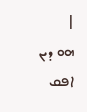|
ܗܘ ܕܝܢ ܐܦܩ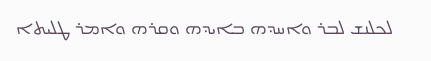ܠܟܠܢܫ ܠܒܪ ܘܐܚܕܗ ܒܐܝܕܗ ܘܩܪܗ ܘܐܡܪ ܛܠܝܬܐ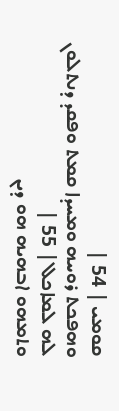ܩܘܡܝ | 54 |
ܘܗܦܟܬ ܪܘܚܗ ܘܡܚܕܐ ܩܡܬ ܘܦܩܕ ܕܢܬܠܘܢ ܠܗ ܠܡܐܟܠ | 55 |
ܘܬܡܗܘ ܐܒܗܝܗ ܗܘ ܕܝܢ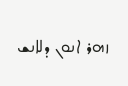ܙܗܪ ܐܢܘܢ ܕܠܐܢܫ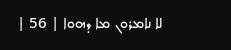ܠܐ ܢܐܡܪܘܢ ܡܐ ܕܗܘܐ | 56 |